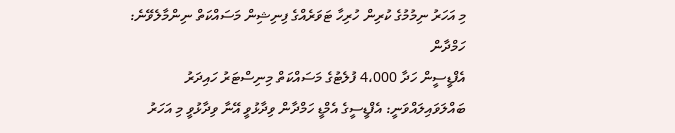މި އަހަރު ނިމުމުގެ ކުރިން ހުރިހާ ޓަވަރެއްގެ ފިނިޝިން މަސައްކަތް ނިންމާލެވޭނެ: ހަމްދާން
އެފްޑީސީން ހަދާ 4،000 ފުލެޓުގެ މަސައްކަތް މިނިސްޓަރު ހައިދަރު ބައްލަވައިލައްވަނީ: އެފްޑީސީގެ އެމްޑީ ހަމްދާން ވިދާޅުވީ އޭނާ ވިދާޅުވީ މި އަހަރު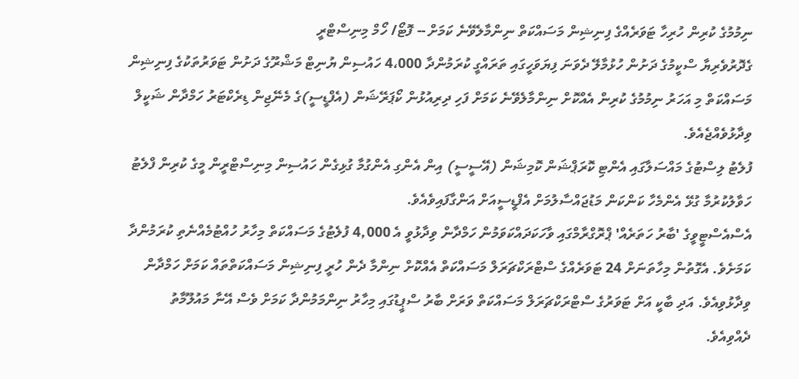ނިމުމުގެ ކުރިން ހުރިހާ ޓަވަރެއްގެ ފިނިޝިން މަސައްކަތް ނިންމާލެވޭނެ ކަމަށް -- ފޮޓޯ/ ހޯމް މިނިސްޓްރީ
ގެދޮރުވެރިޔާ ސްކީމުގެ ދަށުން ހުޅުމާލޭ ދެވަނަ ފިޔަވަހީގައި ތަރައްގީ ކުރަމުންދާ 4،000 ހައުސިން ޔުނިޓް މަޝްރޫގެ ދަށުން ޓަވަރުތަކުގެ ފިނިޝިން މަސައްކަތް މި އަހަރު ނިމުމުގެ ކުރިން އެއްކޮށް ނިންމާލެވޭނެ ކަމަށް ފަހި ދިރިއުޅުން ކޯޕަރޭޝަން (އެފްޑީސީ)ގެ މެނޭޖިން ޑިރެކްޓަރު ހަމްދާން ޝަކީލް ވިދާޅުވެއްޖެއެވެ.
ފުލެޓު ލިސްޓުގެ މައްސަލާގައި އެންޓި ކޮރަޕްޝަން ކޮމިޝަން (އޭސީސީ) އިން އެންގި އެންގުމާ ގުޅިގެން ހައުސިން މިނިސްޓްރީން މީގެ ކުރިން ފްލެޓު ހަވާލުކުރުމާ ގުޅޭ އެންމެހާ ކަންކަން މަޑުޖައްސާލުމަށް އެފްޑީސީއަށް އަންގާފައިވެއެވެ.
އެސްއެސްޓީވީގެ 'ބާރު ހަތަރެއް' ޕްރޮގްރާމްގައި ވާހަކަދައްކަވަމުން ހަމްދާން ވިދާޅުވީ އެ 4,000 ފުލެޓުގެ މަސައްކަތް މިހާރު ހުއްޓުމެއްނެތި ކުރަމުންދާ ކަމަށެވެ. އެގޮތުން މިހާތަނަށް 24 ޓަވަރެއްގެ ސްޓްރަކްޗަރަލް މަސައްކަތް އެއްކޮށް ނިންމާ ދެން ހުރީ ފިނިޝިން މަސައްކަތްތައް ކަމަށް ހަމްދާން ވިދާޅުވިއެވެ. އަދި ބާކީ އަށް ޓަވަރުގެ ސްޓްރަކްޗަރަލް މަސައްކަތް ވަރަށް ބާރު ސްޕީޑުގައި މިހާރު ނިންމަމުންދާ ކަމަށް ވެސް އޭނާ މައުލޫމާތު ދެއްވިއެވެ.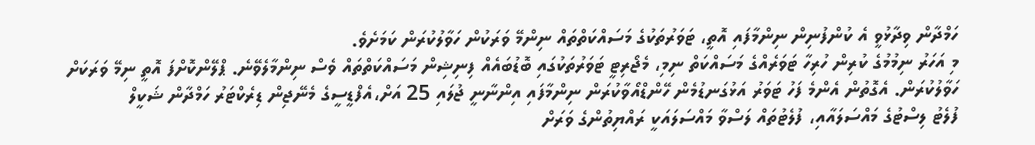ހަމްދާން ވިދާޅުވީ އެ ކުންފުނިން ނިންމާފައި އޮތީ، ޓަވަރުތަކުގެ މަސައްކަތްތައް ނިންމޭ ވަރަކުން ހަވާލުކުރަން ކަމަށެވެ.
މި އަހަރު ނިމުމުގެ ކުރިން ހުރިހާ ޓަވަރެއްގެ މަސައްކަތް ނިމި، މެޖޯރިޓީ ޓަވަރުތަކުގައި ބޮޑުބައެއް ފިނިޝިން މަސައްކަތްތައް ވެސް ނިންމާލެވޭނެ. ޕްލޭންކޮށްފަ އޮތީ ނިމޭ ވަރަކަށް ހަވާލުކުރަން. އެގޮތުން އެންމެ ފަހު ޓަވަރު އަޅުގަނޑުމެން ހޭންޑްއޯވާކުރަން ނިންމާފައި އިންނާނީ ޖުލައި 25 އަށް،އެފްޑީސީގެ މެނޭޖިން ޑިރެކްޓަރު ހަމްދާން ޝަކީލް
ފުލެޓު ލިސްޓުގެ މައްސަލައާއި، ފުލެޓުތައް ލަސްވާ މައްސަލައަކީ ރައްޔިތުންގެ ވަރަށް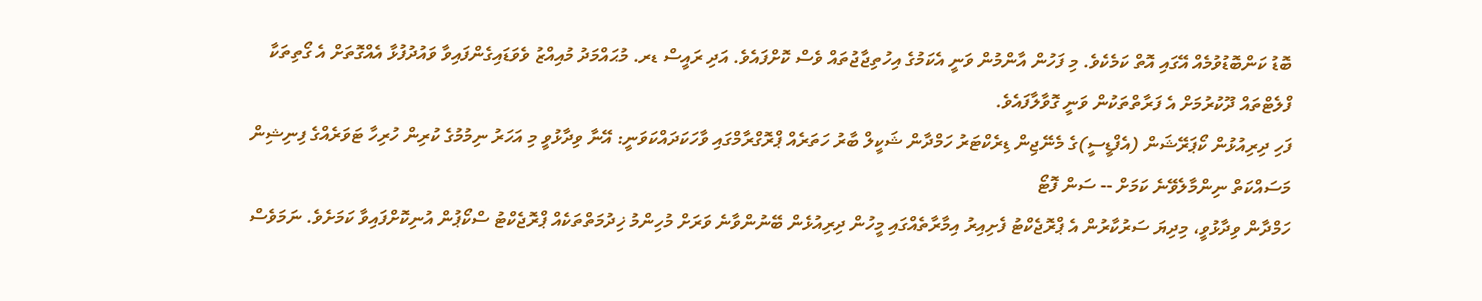ބޮޑު ކަންބޮޑުވުމެއް އޭގައި އޮތް ކަމެކެވެ. މި ފަހުން އާންމުން ވަނީ އެކަމުގެ އިހުތިޖާޖުތައް ވެސް ކޮށްފައެވެ. އަދި ރައީސް ޑރ. މުޙައްމަދު މުއިއްޒު ވެވަޑައިގެންފައިވާ ވައުދުފުޅާ އެއްގޮތަށް އެ ގޯތިތަކާ ފްލެޓްތައް ދޫކުރުމަށް އެ ފަރާތްތަކުން ވަނީ ގޮވާލާފައެވެ.
ފަހި ދިރިއުޅުން ކޯޕަރޭޝަން (އެފްޑީސީ)ގެ މެނޭޖިން ޑިރެކްޓަރު ހަމްދާން ޝަކީލް ބާރު ހަތަރެއް ޕްރޮގްރާމްގައި ވާހަކަދައްކަވަނީ: އޭނާ ވިދާޅުވީ މި އަހަރު ނިމުމުގެ ކުރިން ހުރިހާ ޓަވަރެއްގެ ފިނިޝިން މަސައްކަތް ނިންމާލެވޭނެ ކަމަށް -- ސަން ފޮޓޯ
ހަމްދާން ވިދާޅުވީ، މިދިޔަ ސަރުކާރުން އެ ޕްރޮޖެކްޓު ފެށިއިރު އިމާރާތެއްގައި މީހުން ދިރިއުޅެން ބޭނުންވާނެ ވަރަށް މުހިންމު ޚިދުމަތްތަކެއް ޕްރޮޖެކްޓު ސްކޯޕުން އުނިކޮށްފައިވާ ކަމަށެވެ. ނަމަވެސް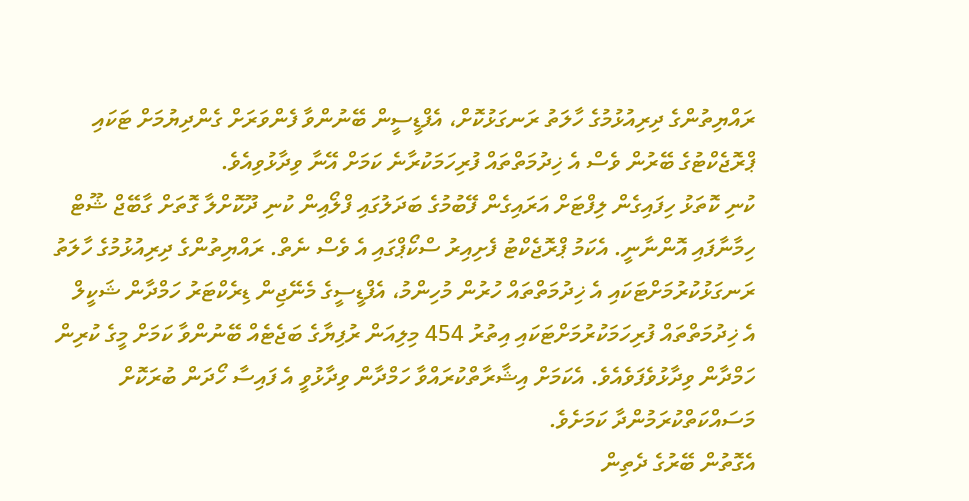ރައްޔިތުންގެ ދިރިއުޅުމުގެ ހާލަތު ރަނގަޅުކޮށް، އެފްޑީސީން ބޭނުންވާ ފެންވަރަށް ގެންދިޔުމަށް ޓަކައި ޕްރޮޖެކްޓުގެ ބޭރުން ވެސް އެ ޚިދުމަތްތައް ފުރިހަމަކުރާނެ ކަމަށް އޭނާ ވިދާޅުވިއެވެ.
ކުނި ކޮތަޅު ހިފައިގެން ލިފްޓަށް އަރައިގެން ފޭބުމުގެ ބަދަލުގައި ފްލޯއިން ކުނި ދޫކޮށްލާ ގޮތަށް ގާބޭޖް ޝޫޓް ހިމާނާފައި އޮންނާނީ. އެކަމު ޕްރޮޖެކްޓު ފެށިއިރު ސްކޯޕްގައި އެ ވެސް ނެތް. ރައްޔިތުންގެ ދިރިއުޅުމުގެ ހާލަތު ރަނގަޅުކުރުމަށްޓަކައި އެ ޚިދުމަތްތައް ހުރުން މުހިންމު، އެފްޑީސީގެ މެނޭޖިން ޑިރެކްޓަރު ހަމްދާން ޝަކީލް
އެ ޚިދުމަތްތައް ފުރިހަމަކުރުމަށްޓަކައި އިތުރު 454 މިލިއަން ރުފިޔާގެ ބަޖެޓެއް ބޭނުންވާ ކަމަށް މީގެ ކުރިން ހަމްދާން ވިދާޅުވެފަވެއެވެ. އެކަމަށް އިޝާރާތްކުރައްވާ ހަމްދާން ވިދާޅުވީ އެ ފައިސާ ހޯދަން ބުރަކޮށް މަސައްކަތްކުރަމުންދާ ކަމަށެވެ.
އެގޮތުން ބޭރުގެ ދެތިން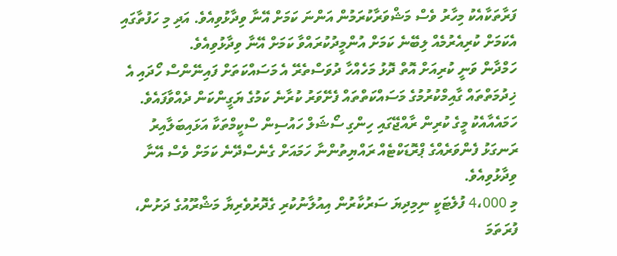ފަރާތަކާއެކު މިހާރު ވެސް މަޝްވަރާކުރަމުން އަންނަ ކަމަށް އޭނާ ވިދާޅުވިއެވެ. އަދި މި ހަފުތާގައި އެކަމަށް ކުރިއެރުމެއް ލިބޭނެ ކަމަށް އުންމީދުކުރައްވާ ކަމަށް އޭނާ ވިދާޅުވިއެވެ.
ހަމްދާން ވަނީ ކުރިއަށް އޮތް ދޮޅު މަހެއްހާ ދުވަސްތެރޭ އެ މަސައްކަތަށް ފައިނޭންސް ހޯދައި އެ ޚިދުމަތްތައް ގާއިމްކުރުމުގެ މަސައްކަތްތައް ފެށޭވަރު ކުރާނެ ކަމުގެ ޔަގީންކަން ދެއްވާފައެވެ.
ހަމައެއާއެކު މީގެ ކުރިން ރާއްޖޭގައި ހިންގި ސޯޝަލް ހައުސިން ސްކީމްތަކާ އަޅައިބަލާއިރު ރަނގަޅު ފެންވަރެއްގެ ޕްރޮޑަކްޓެއް ރައްޔިތުންނާ ހަމައަށް ގެނެސްދޭނެ ކަމަށް ވެސް އޭނާ ވިދާޅުވިއެވެ.
މި 4،000 ފުލެޓަކީ ނިމިދިޔަ ސަރުކާރުން އިއުލާނުކުރި ގެދޮރުވެރިޔާ މަޝްރޫއުގެ ދަށުން، ފުރަތަމަ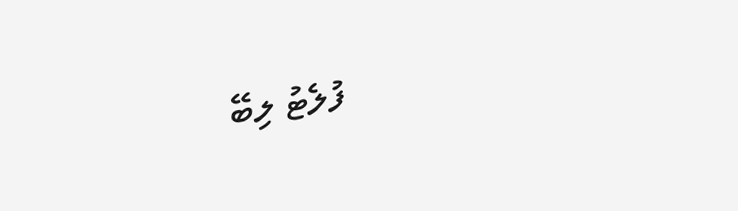ފުލެޓު ލިބޭ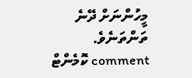މީހުންނަށް ދޭނެ ތަންތަނެވެ.
comment ކޮމެންޓް